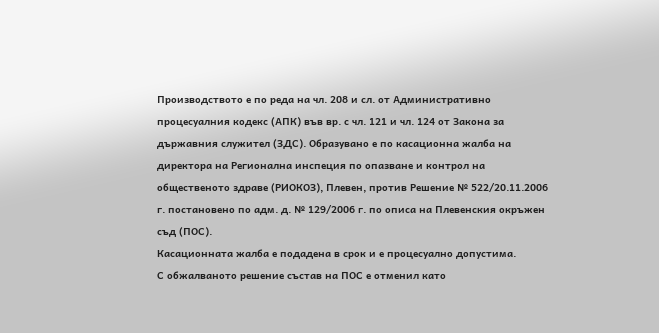Производството е по реда на чл. 208 и сл. от Административно процесуалния кодекс (АПК) във вр. с чл. 121 и чл. 124 от Закона за държавния служител (ЗДС). Образувано е по касационна жалба на директора на Регионална инспеция по опазване и контрол на общественото здраве (РИОКОЗ), Плевен, против Решение № 522/20.11.2006 г. постановено по адм. д. № 129/2006 г. по описа на Плевенския окръжен съд (ПОС).
Касационната жалба е подадена в срок и е процесуално допустима.
С обжалваното решение състав на ПОС е отменил като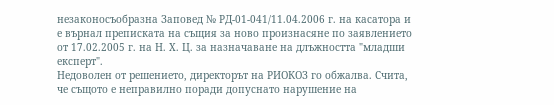незаконосъобразна Заповед № РД-01-041/11.04.2006 г. на касатора и е върнал преписката на същия за ново произнасяне по заявлението от 17.02.2005 г. на Н. Х. Ц. за назначаване на длъжността "младши експерт".
Недоволен от решението, директорът на РИОКОЗ го обжалва. Счита, че същото е неправилно поради допуснато нарушение на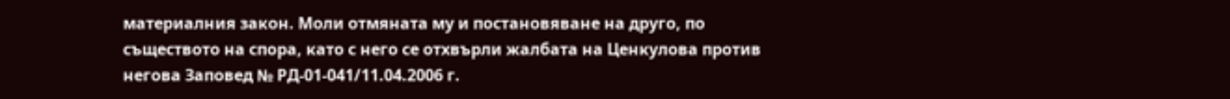материалния закон. Моли отмяната му и постановяване на друго, по съществото на спора, като с него се отхвърли жалбата на Ценкулова против негова Заповед № РД-01-041/11.04.2006 г.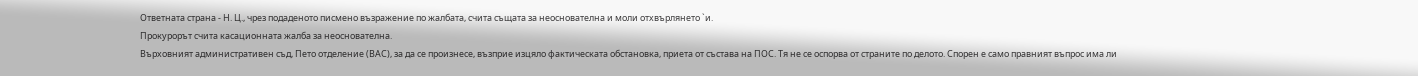Ответната страна - Н. Ц., чрез подаденото писмено възражение по жалбата, счита същата за неоснователна и моли отхвърлянето `и.
Прокурорът счита касационната жалба за неоснователна.
Върховният административен съд, Пето отделение (ВАС), за да се произнесе, възприе изцяло фактическата обстановка, приета от състава на ПОС. Тя не се оспорва от страните по делото. Спорен е само правният въпрос има ли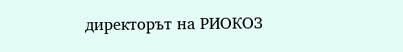директорът на РИОКОЗ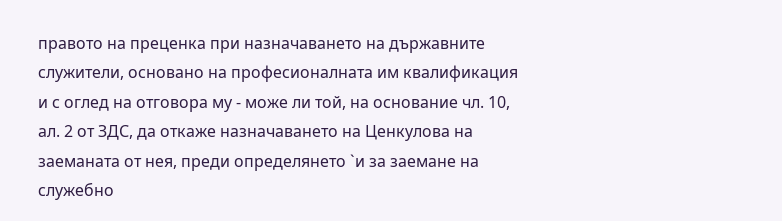правото на преценка при назначаването на държавните служители, основано на професионалната им квалификация и с оглед на отговора му - може ли той, на основание чл. 10, ал. 2 от ЗДС, да откаже назначаването на Ценкулова на заеманата от нея, преди определянето `и за заемане на служебно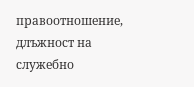правоотношение, длъжност на служебно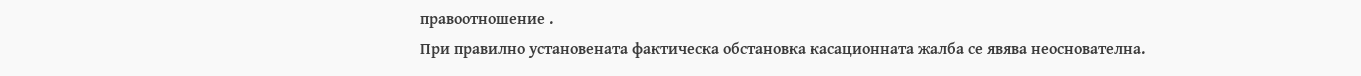правоотношение .
При правилно установената фактическа обстановка касационната жалба се явява неоснователна.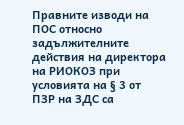Правните изводи на ПОС относно задължителните действия на директора на РИОКОЗ при условията на § 3 от ПЗР на ЗДС са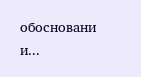обосновани и...